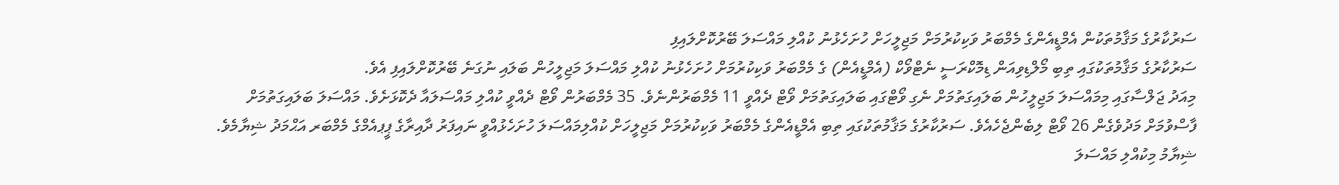ސަރުކާރުގެ މަޤާމުތަކުން އެމްޑީއެންގެ މެމްބަރު ވަކިކުރުމަށް މަޖިލީހަށް ހުށަހެޅުނު ކުއްލި މައްސަލަ ބޭރުކޮށްލައިފި
ސަރުކާރުގެ މަޤާމުތަކުގައި ތިބި މޯލްޑިވިއަން ޑިމޮކްރަސީ ނެޓްވޯކް (އެމްޑީއެން) ގެ މެމްބަރު ވަކިކުރުމަށް ހުށަހެޅުނު ކުއްލި މައްސަލަ މަޖިލީހުން ބަލައި ނުގަނެ ބޭރުކޮށްލައިފި އެވެ.
މިއަދު ޖަލްސާގައި މިމައްސަލަ މަޖިލީހުން ބަލައިގަތުމަށް ނެގި ވޯޓްގައި ބަލައިގަތުމަށް ވޯޓް ދެއްވީ 11 މެމްބަރުންނެވެ. 35 މެމްބަރުން ވޯޓް ދެއްވީ ކުއްލި މައްސަލައާ ދެކޮޅަށެވެ. މައްސަލަ ބަލައިގަތުމަށް ފާސްވުމަށް މަދުވެގެން 26 ވޯޓް ލިބެންޖެހެއެވެ. ސަރުކާރުގެ މަޤާމުތަކުގައި ތިބި އެމްޑީއެންގެ މެމްބަރު ވަކިކުރުމަށް މަޖިލީހަށް ކުއްލިމައްސަލަ ހުށަހެޅުއްވީ ނައިފަރު ދާއިރާގެ ޕީޕއެމްގެ މެމްބަރ އަޙްމަދު ޝިޔާމެވެ. ޝިޔާމު މިކުއްލި މައްސަލަ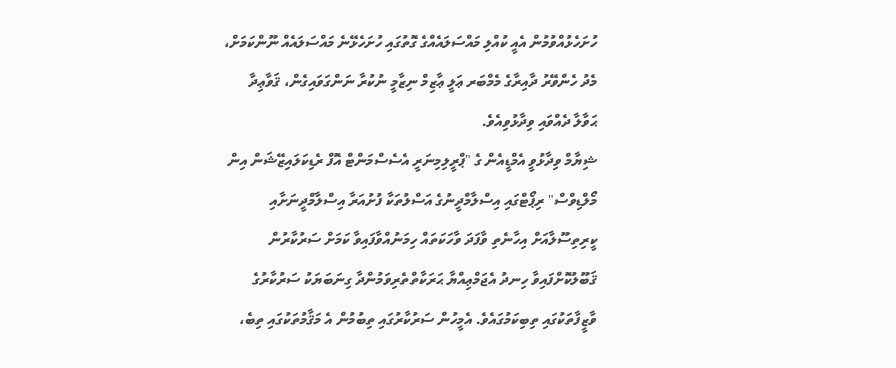ހުށަހެޅުއްވުމުން އެއީ ކުއްލި މައްސަލައެއްގެ ގޮތުގައި ހުށަހެޅޭނެ މައްސަލައެއް ނޫންކަމަށް، މެދު ހެންވޭރު ދާއިރާގެ މެމްބަރ ޢަލީ ޢާޒިމް ނިޒާމީ ނުކުރާ ނަންގަވައިގެން، ޤަވާޢިދާ ޙަވާލާ ދެއްވައި ވިދާޅުވިއެވެ.
ޝިޔާމް ވިދާޅުވީ އެމްޑީއެން ގެ "ޕްރީލިމިނަރީ އެސެސްމަންޓް އޮފް ރެޑިކަލައިޒޭޝަން އިން މޯލްޑިވްސް" ރިޕޯޓްގައި އިސްލާމްދީނުގެ އަސްލުތަކާ ފުށުއަރާ އިސްލާމްދީނަށާއި ކީރިތިސޫލާއަށް އިހާނެތި ވާފަދަ ވާހަކަތައް ހިމަނުއްވާފައިވާ ކަމަށް ސަރުކާރުން ޤަބޫލުކޮށްފައިވާ ހިނދު އެޖަމްޢިއްޔާ ޙަރަކާތްތެރިވަމުންދާ ގިނަބަޔަކު ސަރުކާރުގެ ވާޒީފާތަކުގައި ތިބިކަމުގައެވެ. އެމީހުން ސަރުކާރުގައި ތިބުމުން އެ މަޤާމުތަކުގައި ތިބެ،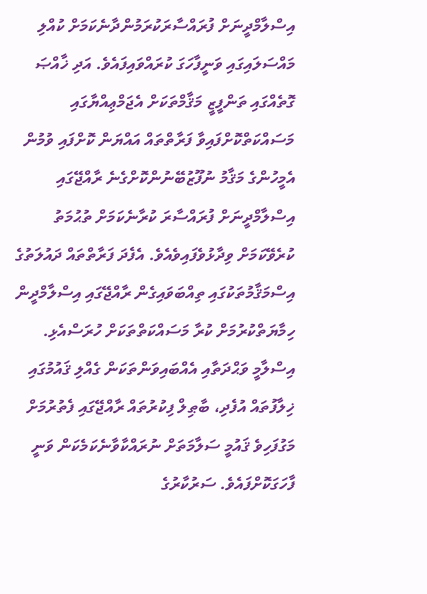އިސްލާމްދީނަށް ފުރައްސާރަކުރަމުންދާނެކަމަށް ކުއްލި މައްސަލައިގައި ވަނީފާހަގަ ކުރައްވައިފައެވެ. އަދި ޚާއްޞަ ގޮތެއްގައި ތަންފީޒީ މަޤާމްތަކަށް އެޖަމްޢިއްޔާގައި މަސައްކަތްކޮށްފައިވާ ފަރާތްތައް އައްޔަން ކޮށްފައި ވުމުން އެމީހުންގެ މަޤާމު ނުފޫޒުބޭނުންކޮށްގެނެ ރާއްޖޭގައި އިސްލާމްދީނަށް ފުރައްސާރަ ކުރާނެކަމަށް ތުޙުމަތު ކުރެވޭކަމަށް ވިދާޅުވެފައިވެއެވެ. އެފެދަ ފަރާތްތައް ދައުލަތުގެ އިސްމަޤާމުތަކުގައި ތިއްބަވައިގެން ރާއްޖޭގައި އިސްލާމްދީން ހިމާޔަތްކުރުމަށް ކުރާ މަސައްކަތްތަކަށް ހުރަސްއެޅި. އިސްލާމީ ވަޙްދަތާއި އެއްބައިވަންތަކަން ގެއްލި ޤައުމުގައި ޚިލާފުތައް އުފެދި، ބާޠިލް ފިކުރުތައް ރާއްޖޭގައި ފެތުރުމަށް މަގުފަހިވެ ޤައުމީ ސަލާމަތަށް ނުރައްކާވާނެކަމެކަން ވަނީ ފާހަގަކޮށްފައެވެ. ސަރުކާރުގެ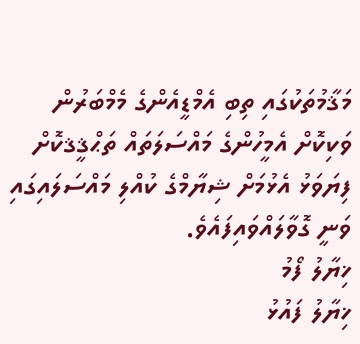މަޤާމުތަކުގައި ތިބި އެމްޑީއެންގެ މެމްބަރުން ވަކިކޮށް އެމީހުންގެ މައްސަލަތައް ތަޙްޤީޤކޮށް ފިޔަވަޅު އެޅުމަށް ޝިޔާމްގެ ކުއްލި މައްސަލައިގައި ވަނީ ގޮވާލައްވައިފައެވެ.
ޚިޔާލު ފޯމު
ޚިޔާލު ފައުޅު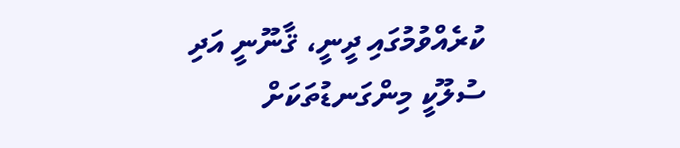ކުރެއްވުމުގައި ދީނީ، ޤާނޫނީ އަދި ސުލޫކީ މިންގަނޑުތަކަށް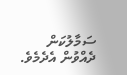ސަމާލުކަން ދެއްވުން އެދެމެވެ.